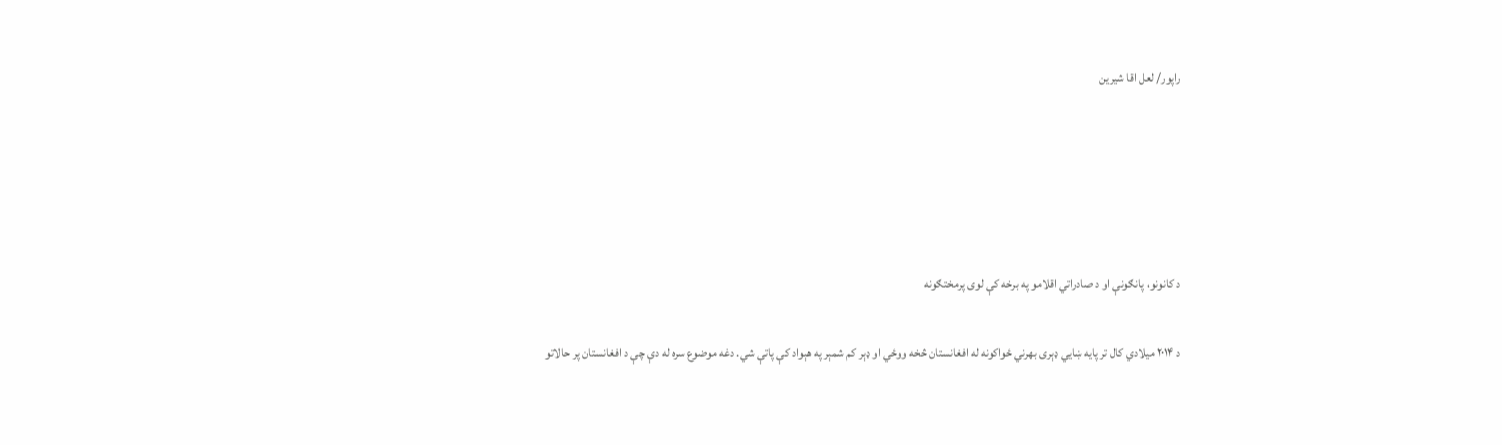راپور/ لعل اقا شیرین





د کانونو، پانګونې او د صادراتي اقلامو په برخه کې لوی پرمختګونه

د ۲۰۱۴ میلادي کال تر پایه ښايي ډېری بهرني ځواکونه له افغانستان څخه ووځي او ډېر کم شمېر په هېواد کې پاتې شي. دغه موضوع سره له دې چې د افغانستان پر حالاتو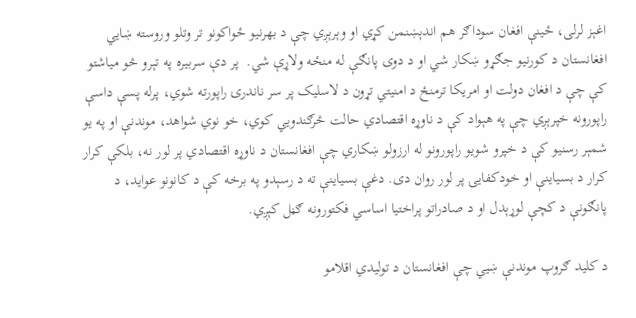اغېز لرلی، ځینې افغان سوداګر هم اندېښنمن کړي او وېرېږي چې د بهرنیو ځواکونو تر وتلو وروسته ښايي افغانستان د کورنیو جګړو ښکار شي او د دوی پانګې له منځه ولاړې شي.  پر دې سربیره په تېرو څو میاشتو کې چې د افغان دولت او امریکا ترمنځ د امنیتي تړون د لاسلیک پر سر ناندرۍ راپورته شوي، پرله پسې داسې راپورونه خپرېږي چې په هېواد کې د ناوړه اقتصادي حالت څرګندويي کوي، خو نوي شواهد، موندنې او په یو شمېر رسنیو کې د خپرو شویو راپورونو له ارزولو ښکاري چې افغانستان د ناوړه اقتصادي پر لور نه، بلکې کرار کرار د بسیاینې او خودکفایۍ پر لور روان دی. دغې بسیاینې ته د رسېدو په برخه کې د کانونو عواید، د پانګونې د کچې لوړېدل او د صادراتو پراختیا اساسي فکتورونه ګڼل کېږي.

د کلید ګروپ موندنې ښيي چې افغانستان د تولیدي اقلامو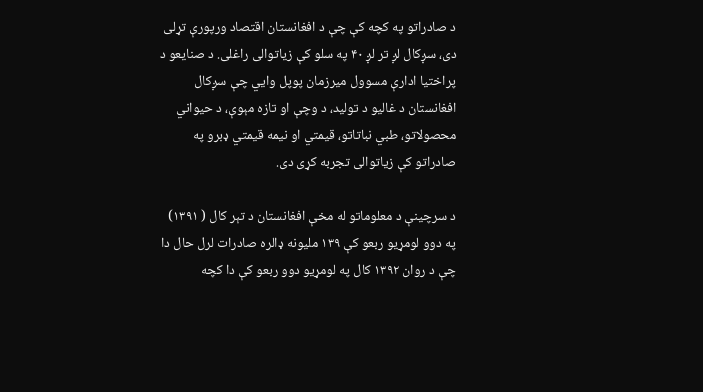د صادراتو په کچه کې چې د افغانستان اقتصاد ورپورې تړلی دی، سږکال لږ تر لږ ۴۰ په سلو کې زیاتوالی راغلی. د صنایعو د پراختیا ادارې مسوول میرزمان پوپل وايي چې سږکال افغانستان د غالیو د تولید، د وچې او تازه مېوې، د حیواني محصولاتو، طبي نباتاتو، قیمتي او نیمه قیمتي ډبرو په صادراتو کې زیاتوالی تجربه کړی دی.

د سرچینې د معلوماتو له مخې افغانستان د تېر کال ( ۱۳۹۱) په دوو لومړیو ربعو کې ۱۳۹ ملیونه ډالره صادرات لرل حال دا چې د روان ۱۳۹۲ کال په لومړیو دوو ربعو کې دا کچه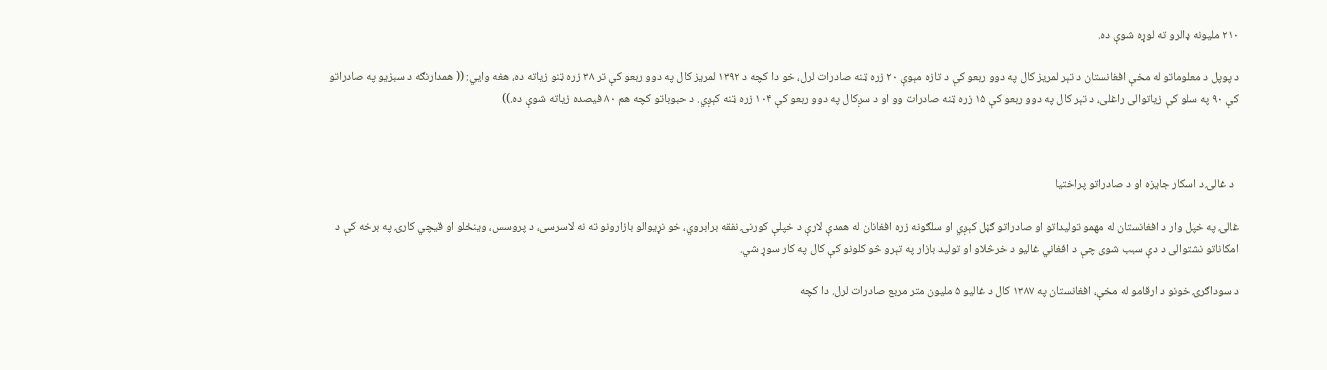۲۱۰ ملیونه ډالرو ته لوړه شوې ده.

د پوپل د معلوماتو له مخې افغانستان د تېر لمریز کال په دوو ربعو کې د تازه مېوې ۲۰ زره ټنه صادرات لرل، خو دا کچه د ۱۳۹۲ لمریز کال په دوو ربعو کې تر ۳۸ زره ټنو زیاته ده، هغه وايي: (( همدارنګه د سبزیو په صادراتو کې ۹۰ په سلو کې زیاتوالی راغلی، د تېر کال په دوو ربعو کې ۱۵ زره ټنه صادرات وو او د سږکال په دوو ربعو کې ۱۰۴ زره ټنه کېږي. د حبوباتو کچه هم ۸۰ فیصده زیاته شوې ده.))



  د غالۍ د اسکار جایزه او د صادراتو پراختیا

غالۍ په خپل وار د افغانستان له مهمو تولیداتو او صادراتو ګڼل کېږي او سلګونه زره افغانان له همدې لارې د خپلې کورنۍ نفقه برابروي، خو نړیوالو بازارونو ته نه لاسرسى، د پروسس، وینځلو او قیچي کارۍ په برخه کې د امکاناتو نشتوالى د دې سبب شوى چې د افغاني غالیو د خرڅلاو او تولید بازار په تېرو څو کلونو کې کال په کار سوړ شي.

د سوداګرۍ خونو د ارقامو له مخې، افغانستان په ۱۳۸۷ کال د غالیو ۵ ملیون متر مربع صادرات لرل. دا کچه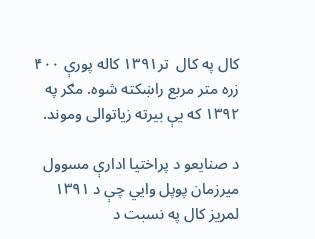کال په کال  تر۱۳۹۱ کاله پورې ۴۰۰ زره متر مربع راښکته شوه. مګر په ۱۳۹۲ که یې بیرته زیاتوالی وموند.

د صنایعو د پراختیا ادارې مسوول میرزمان پوپل وايي چې د ۱۳۹۱ لمریز کال په نسبت د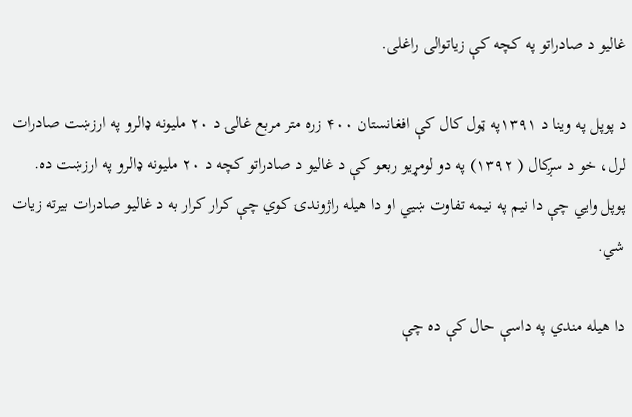غالیو د صادراتو په کچه کې زیاتوالی راغلی.

د پوپل په وینا د ۱۳۹۱په ټول کال کې افغانستان ۴۰۰ زره متر مربع غالۍ د ۲۰ ملیونه ډالرو په ارزښت صادرات لرل، خو د سږکال ( ۱۳۹۲) په دو لومړیو ربعو کې د غالیو د صادراتو کچه د ۲۰ ملیونه ډالرو په ارزښت ده. پوپل وايي چې دا نیم په نیمه تفاوت ښيي او دا هیله راژوندۍ کوي چې کرار کرار به د غالیو صادرات بیرته زیات شي.

دا هیله مندي په داسې حال کې ده چې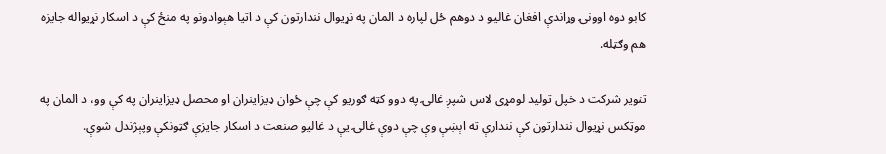کابو دوه اوونۍ وړاندې افغان غاليو د دوهم ځل لپاره د المان په نړيوال نندارتون کې د اتيا هېوادونو په منځ كې د اسکار نړيواله جايزه هم وګټله.

تنوير شركت د خپل توليد لومړی لاس شپږ غالۍ په دوو كټه ګوريو کې چې ځوان ډيزاينران او محصل ډيزاينران په کې وو، د المان په موټکس نړيوال نندارتون کې نندارې ته اېښې وې چې دوې غالۍ يې د غاليو صنعت د اسکار جايزې ګټونکې وپېژندل شوې.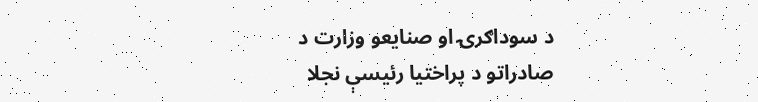د سوداګرۍ او صنايعو وزارت د صادراتو د پراختيا رئيسې نجلا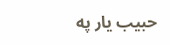حبيب يار په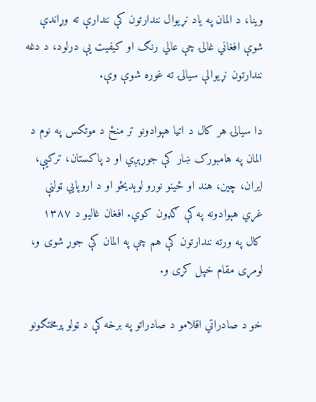وينا، د المان په ياد نړيوال نندارتون کې نندارې ته وړاندې شوې افغاني غالۍ چې عالي رنګ او کيفيت يې درلود، د دغه نندارتون نړيوالې سيالۍ ته غوره شوې وې.

دا سيالۍ هر کال د اتيا هېوادونو تر منځ د موتکس په نوم د المان په هامبورک ښار کې جوړېږي او د پاکستان، ترکيې، ايران، چين، هند او ځينو نورو لوېديځو او د اروپايي ټولنې غړي هېوادونه په کې ګډون کوي. افغان غاليو د ١٣٨٧ کال په ورته نندارتون کې هم چې په المان کې جوړ شوى و، لومړى مقام خپل کړی و.

خو د صادراتي اقلامو د صادراتو په برخه کې د ټولو پرمختګونو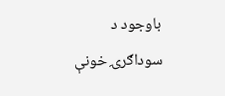باوجود د سوداګرۍ خونې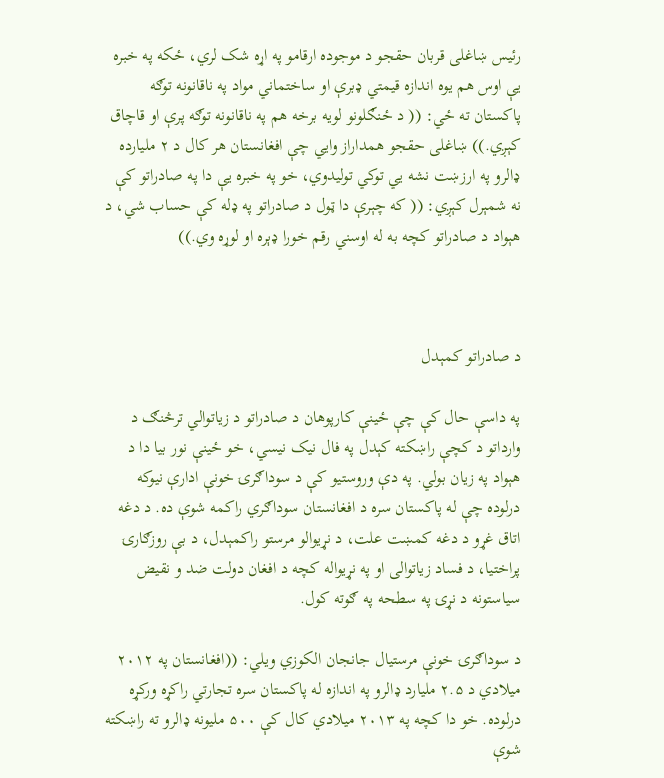رئیس ښاغلی قربان حقجو د موجوده ارقامو په اړه شک لري، ځکه په خبره یې اوس هم یوه اندازه قیمتي ډبرې او ساختماني مواد په ناقانونه توګه پاکستان ته ځي: (( د ځنګلونو لویه برخه هم په ناقانونه توګه پرې او قاچاق کېږي.)) ښاغلی حقجو همداراز وايي چې افغانستان هر کال د ۲ ملیارده ډالرو په ارزښت نشه يي توکي تولیدوي، خو په خبره یې دا په صادراتو کې نه شمېرل کېږي: (( که چېرې دا ټول د صادراتو په ډله کې حساب شي، د هېواد د صادراتو کچه به له اوسني رقم خورا ډېره او لوړه وي.))



د صادراتو کمېدل

په داسې حال کې چې ځینې کارپوهان د صادراتو د زیاتوالي ترڅنګ د وارداتو د کچې راښکته کېدل په فال نیک نیسي، خو ځینې نور بیا دا د هېواد په زیان بولي. په دې وروستیو کې د سوداګرۍ خونې ادارې نیوکه درلوده چې له پاکستان سره د افغانستان سوداګري راکمه شوې ده. د دغه اتاق غړو د دغه کمښت علت، د نړیوالو مرستو راکمېدل، د بې روزګارۍ پراختیا، د فساد زیاتوالی او په نړیواله کچه د افغان دولت ضد و نقیض سیاستونه د نړۍ په سطحه په ګوته کول.

د سوداګرۍ خونې مرستیال جانجان الکوزي ویلي: ((افغانستان په ۲۰۱۲ میلادي د ۲.۵ ملیارد ډالرو په اندازه له پاکستان سره تجارتي راکړه ورکړه درلوده. خو دا کچه په ۲۰۱۳ میلادي کال کې ۵۰۰ ملیونه ډالرو ته راښکته شوې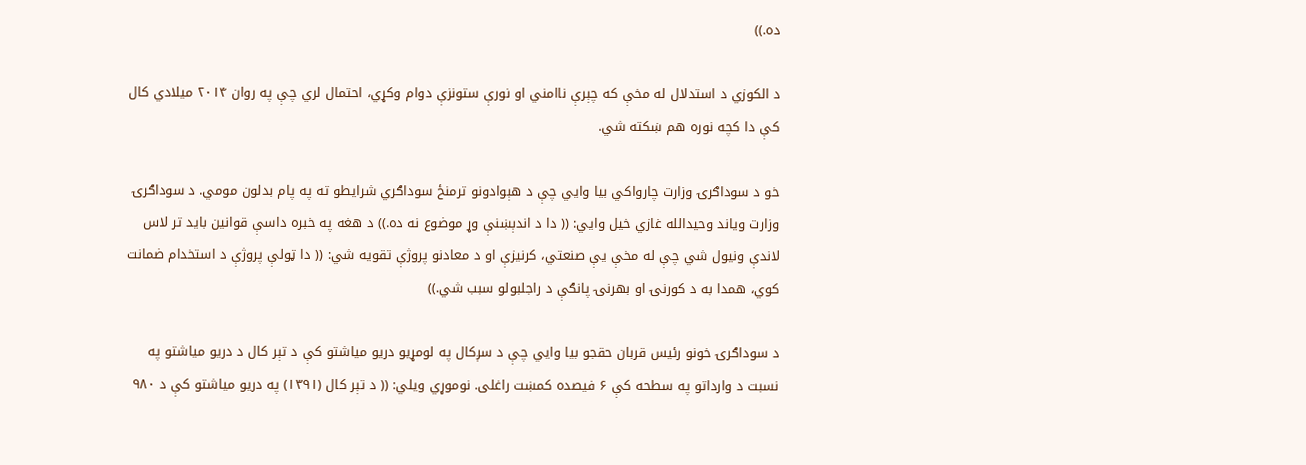ده.))

د الکوزي د استدلال له مخې که چېرې ناامني او نورې ستونزې دوام وکړي، احتمال لري چې په روان ۲۰۱۴ میلادي کال کې دا کچه نوره هم ښکته شي.

خو د سوداګرۍ وزارت چارواکي بیا وايي چې د هېوادونو ترمنځ سوداګري شرایطو ته په پام بدلون مومي. د سوداګرۍ وزارت ویاند وحیدالله غازي خیل وايي: (( دا د اندېښنې وړ موضوع نه ده.)) د هغه په خبره داسې قوانین باید تر لاس لاندې ونیول شي چې له مخې یې صنعتي، کرنیزې او د معادنو پروژې تقویه شي: (( دا ټولې پروژې د استخدام ضمانت کوي، همدا به د کورنۍ او بهرنۍ پانګې د راجلبولو سبب شي.))

د سوداګرۍ خونو رئیس قربان حقجو بیا وايي چې د سږکال په لومړیو دریو میاشتو کې د تېر کال د دریو میاشتو په نسبت د وارداتو په سطحه کې ۶ فیصده کمښت راغلی. نوموړي ویلي: (( د تېر کال (۱۳۹۱) په دریو میاشتو کې د ۹۸۰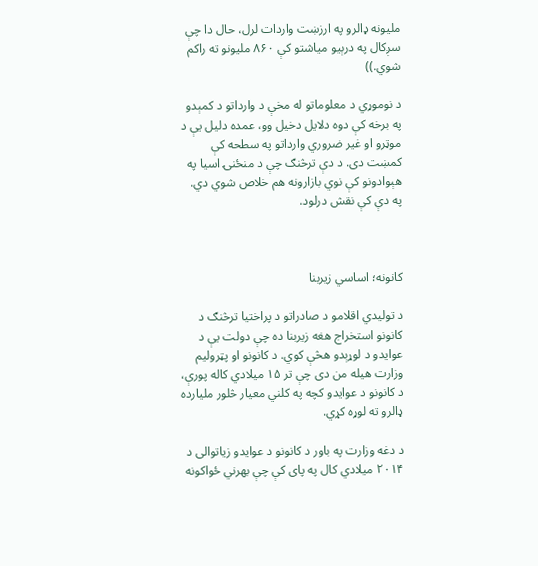ملیونه ډالرو په ارزښت واردات لرل، حال دا چې سږکال په درېیو میاشتو کې ۸۶۰ ملیونو ته راکم شوي.))

د نوموړي د معلوماتو له مخې د وارداتو د کمېدو په برخه کې دوه دلایل دخیل وو، عمده دلیل یې د موټرو او غیر ضروري وارداتو په سطحه کې کمښت دی. د دې ترڅنګ چې د منځنۍ اسیا په هېوادونو کې نوي بازارونه هم خلاص شوي دي. په دې کې نقش درلود.



کانونه؛ اساسي زیربنا

د تولیدي اقلامو د صادراتو د پراختیا ترڅنګ د کانونو استخراج هغه زیربنا ده چې دولت یې د عوایدو د لوړېدو هڅې کوي. د کانونو او پټرولیم وزارت هیله من دی چې تر ۱۵ میلادي کاله پورې، د کانونو د عوایدو کچه په کلني معیار څلور ملیارده ډالرو ته لوړه کړي.

د دغه وزارت په باور د کانونو د عوایدو زیاتوالی د ۲۰۱۴ میلادي کال په پای کې چې بهرني ځواکونه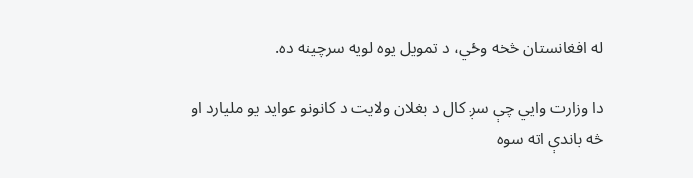له افغانستان څخه وځي، د تمویل یوه لویه سرچینه ده.

دا وزارت وايي چې سږ کال د بغلان ولایت د کانونو عواید یو ملیارد او څه باندې اته سوه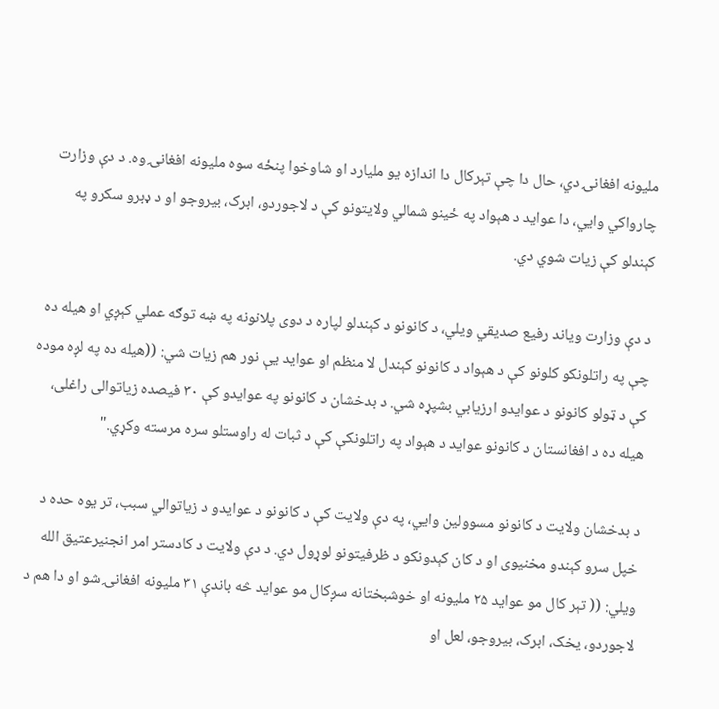ملیونه افغانۍ دي، حال دا چې تېرکال دا اندازه یو ملیارد او شاوخوا پنځه سوه ملیونه افغانۍ وه. د دې وزارت چارواکي وایي، دا عواید د هېواد په ځینو شمالي ولایتونو کې د لاجوردو، ابرک، بیروجو او د ډبرو سکرو په کېندلو کې زیات شوي دي.

د دې وزارت ویاند رفیع صدیقي ویلي، د کانونو د کېندلو لپاره د دوی پلانونه په ښه توګه عملي کېږي او هیله ده چې په راتلونکو کلونو کې د هېواد د کانونو کېندل لا منظم او عواید یې نور هم زیات شي: ((هیله ده په لږه موده کې د ټولو کانونو د عوایدو ارزیابي بشپړه شي. د بدخشان د کانونو په عوایدو کې ۳۰ فیصده زیاتوالی راغلی، هیله ده د افغانستان د کانونو عواید د هېواد په راتلونکې کې د ثبات له راوستلو سره مرسته وکړي."

د بدخشان ولایت د کانونو مسوولین وایي، په دې ولایت کې د کانونو د عوایدو د زیاتوالي سبب، تر یوه حده د خپل سرو کېندو مخنیوی او د کان کېدونکو د ظرفیتونو لوړول دي. د دې ولایت د کادستر امر انجنیرعتیق الله ویلي: (( تېر کال مو عواید ۲۵ ملیونه او خوشبختانه سږکال مو عواید څه باندې ۳۱ ملیونه افغانۍ شو او دا هم د لاجوردو، یخک، ابرک، بیروجو، لعل او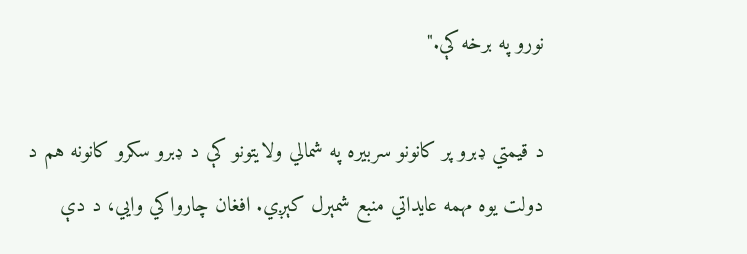نورو په برخه کې."

د قیمتي ډبرو پر کانونو سربیره په شمالي ولایتونو کې د ډبرو سکرو کانونه هم د دولت یوه مهمه عایداتي منبع شمېرل کېږي. افغان چارواکي وایي، د دې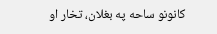کانونو ساحه په بغلان، تخار او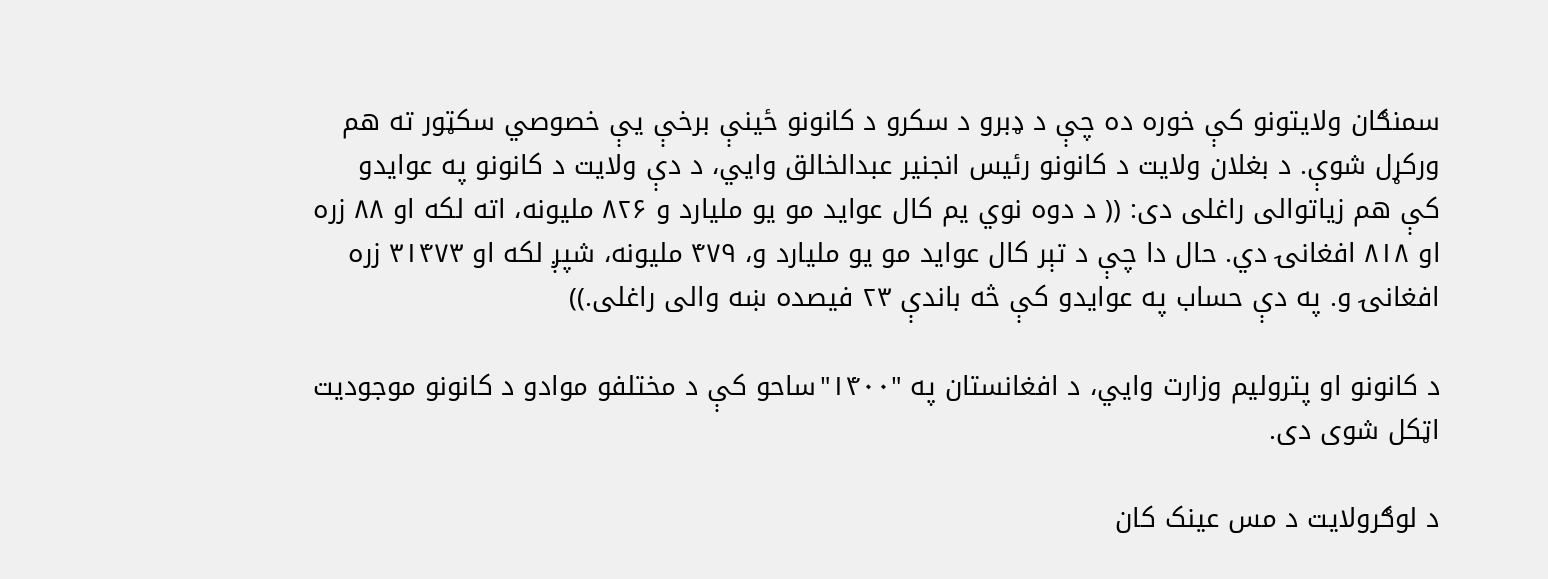سمنګان ولایتونو کې خوره ده چې د ډبرو د سکرو د کانونو ځینې برخې یې خصوصي سکټور ته هم ورکړل شوې. د بغلان ولایت د کانونو رئیس انجنیر عبدالخالق وايي، د دې ولایت د کانونو په عوایدو کې هم زیاتوالی راغلی دی: (( د دوه نوي یم کال عواید مو یو ملیارد و ۸۲۶ ملیونه، اته لکه او ۸۸ زره او ۸۱۸ افغانۍ دي. حال دا چې د تېر کال عواید مو یو ملیارد و، ۴۷۹ ملیونه، شپږ لکه او ۳۱۴۷۳ زره افغانۍ و. په دې حساب په عوایدو کې څه باندې ۲۳ فیصده ښه والی راغلی.))

د کانونو او پترولیم وزارت وایي، د افغانستان په "۱۴۰۰"ساحو کې د مختلفو موادو د کانونو موجودیت اټکل شوی دی.

د لوګرولایت د مس عینک کان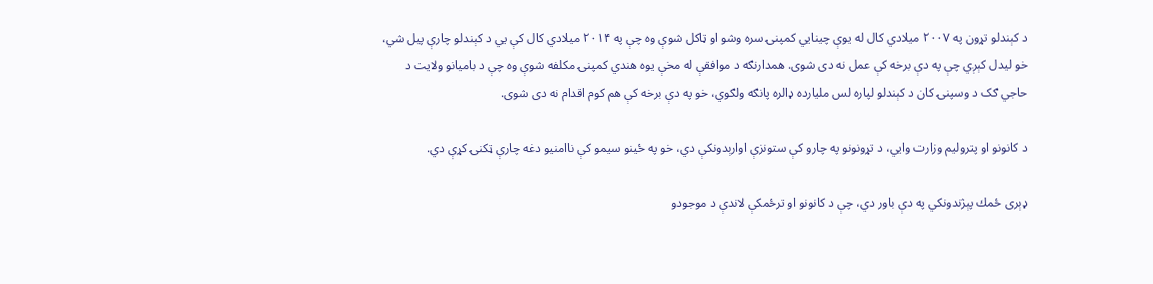د کېندلو تړون په ۲۰۰۷ میلادي کال له یوې چينایي کمپنۍ سره وشو او ټاکل شوې وه چې په ۲۰۱۴ میلادي کال کې یي د کېندلو چارې پیل شي، خو لیدل کېږي چې په دې برخه کې عمل نه دی شوی. همدارنګه د موافقې له مخې یوه هندي کمپنۍ مکلفه شوې وه چې د بامیانو ولایت د حاجي ګک د وسپنۍ کان د کېندلو لپاره لس ملیارده ډالره پانګه ولګوي، خو په دې برخه کې هم کوم اقدام نه دی شوی.

د کانونو او پترولیم وزارت وایي، د تړونونو په چارو کې ستونزې اوارېدونکې دي، خو په ځینو سیمو کې ناامنیو دغه چارې ټکنۍ کړې دي.

ډېری ځمك پېژندونكي په دې باور دي، چې د كانونو او ترځمكې لاندې د موجودو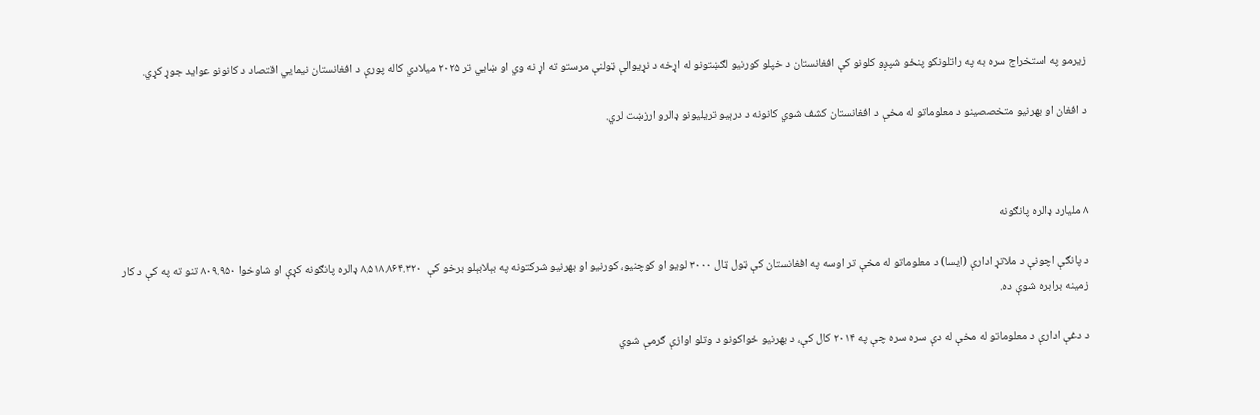زيرمو په استخراج سره به په راتلونكو پنځو شپږو كلونو كې افغانستان د خپلو كورنيو لګښتونو له اړخه د نړيوالې ټولنې مرستو ته اړ نه وي او ښايي تر ۲۰۲۵ میلادي کاله پورې د افغانستان نیمايي اقتصاد د کانونو عواید جوړ کړي.

د افغان او بهرنیو متخصصینو د معلوماتو له مخې د افغانستان کشف شوي کانونه د درېیو تریلیونو ډالرو ارزښت لري.



۸ ملیارد ډالره پانګونه

د پانګې اچونې د ملاتړ ادارې (ایسا) د معلوماتو له مخې تر اوسه په افغانستان کې ټول ټال ۳۰۰۰ لویو او کوچنيو، کورنيو او بهرنيو شرکتونه په بېلابېلو برخو کې  ۸.۵۱۸.۸۶۴.۳۲۰ ډالره پانګونه کړې او شاوخوا ۸۰۹.۹۵۰ تنو ته په کې د کار زمینه برابره شوې ده.

د دغې ادارې د معلوماتو له مخې له دې سره سره چې په ۲۰۱۴ کال کې، د بهرنیو ځواکونو د وتلو اوازې ګرمې شوي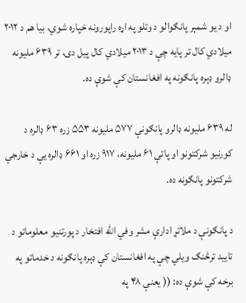او د یو شمېر پانګوالو د وتلو په اړه راپورونه خپاره شوي، بیا هم د ۲۰۱۲ میلادي کال تر پایه چې د ۲۰۱۳ میلادي کال پیل دی، تر ۶۳۹ ملیونه ډالرو ډېره پانګونه په افغانستان کې شوې ده.

له ۶۳۹ ملیونه ډالرو پانګونې ۵۷۷ ملیونه ۵۵۳ زره ۶۳ ډالره د کورنیو شرکتونو او پاتې ۶۱ ملیونه، ۹۱۷ زره او ۶۶۱ ډالره یې د خارجي شرکتونو پانګونه ده.

د پانګونې د ملاتړ ادارې مشر وفي الله افتخار د پورتنیو معلوماتو د تایید ترڅنګ ویلي چې په افغانستان کې ډېره پانګونه د خدماتو په برخه کې شوې ده: (( یعنې ۴۸ په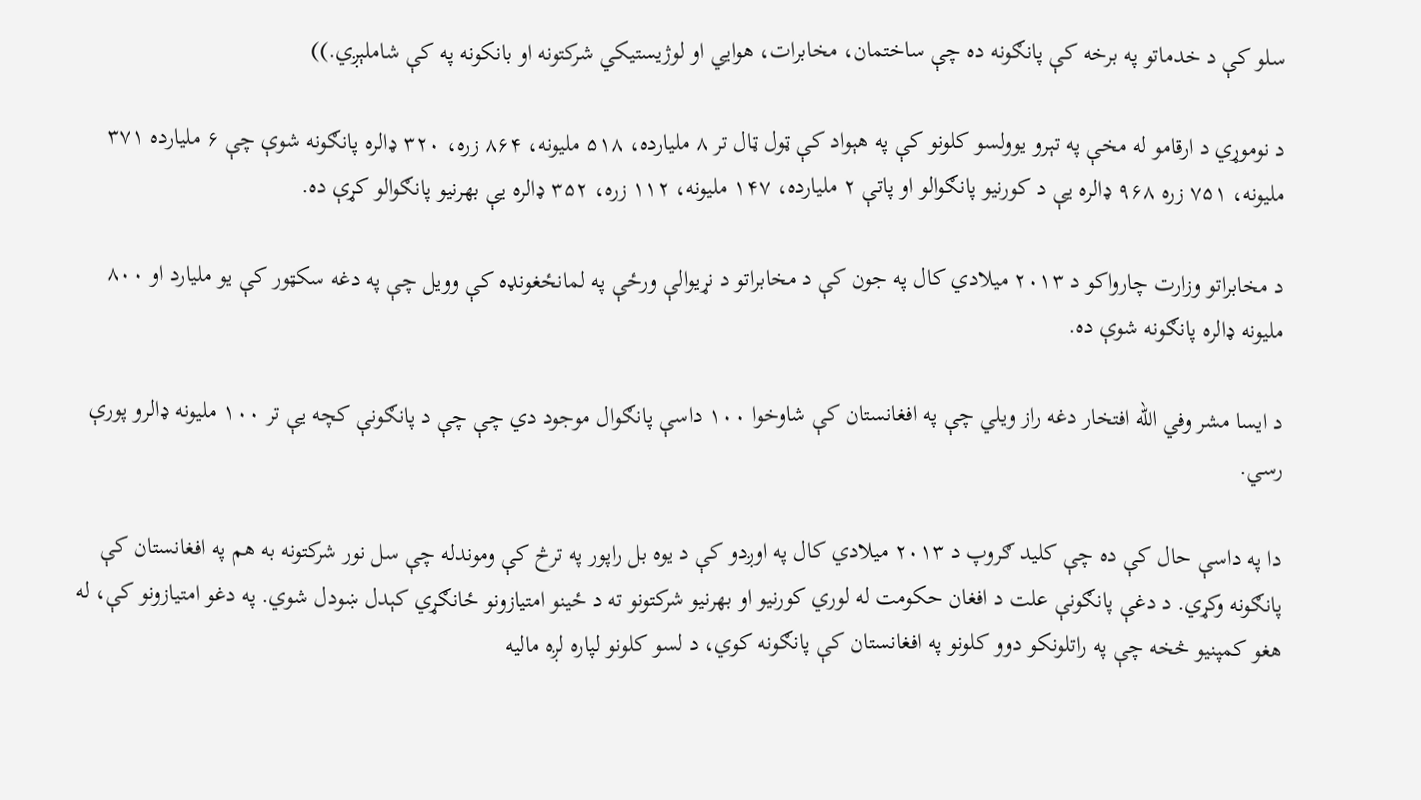سلو كې د خدماتو په برخه کې پانګونه ده چې ساختمان، مخابرات، هوايي او لوژیستيکي شرکتونه او بانکونه په کې شاملېږي.))

د نوموړي د ارقامو له مخې په تېرو يوولسو کلونو کې په هېواد کې ټول ټال تر ۸ مليارده، ۵۱۸ مليونه، ۸۶۴ زره، ۳۲۰ ډالره پانګونه شوې چې ۶ مليارده ۳۷۱ مليونه، ۷۵۱ زره ۹۶۸ ډالره يې د کورنيو پانګوالو او پاتې ۲ مليارده، ۱۴۷ مليونه، ۱۱۲ زره، ۳۵۲ ډالره يې بهرنيو پانګوالو کړې ده.

د مخابراتو وزارت چارواکو د ۲۰۱۳ میلادي کال په جون کې د مخابراتو د نړيوالې ورځې په لمانځغونډه کې وویل چې په دغه سکټور کې یو ملیارد او ۸۰۰ ملیونه ډالره پانګونه شوې ده.

د ایسا مشر وفي الله افتخار دغه راز ویلي چې په افغانستان کې شاوخوا ۱۰۰ داسې پانګوال موجود دي چې چې د پانګونې کچه یې تر ۱۰۰ ملیونه ډالرو پورې رسي.

دا په داسې حال کې ده چې کلید ګروپ د ۲۰۱۳ میلادي کال په اوږدو کې د یوه بل راپور په ترڅ کې وموندله چې سل نور شرکتونه به هم په افغانستان کې پانګونه وکړي. د دغې پانګونې علت د افغان حکومت له لوري کورنیو او بهرنیو شرکتونو ته د ځینو امتیازونو ځانګړي کېدل ښودل شوي. په دغو امتیازونو کې، له هغو کمپنیو څخه چې په راتلونکو دوو کلونو په افغانستان کې پانګونه کوي، د لسو کلونو لپاره لږه مالیه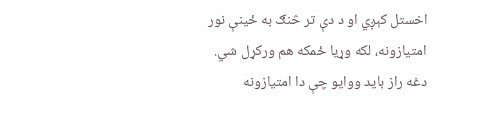اخستل کېږي او د دې تر څنګ به ځینې نور امتیازونه، لکه وړیا ځمکه هم ورکړل شي. دغه راز باید ووایو چې دا امتیازونه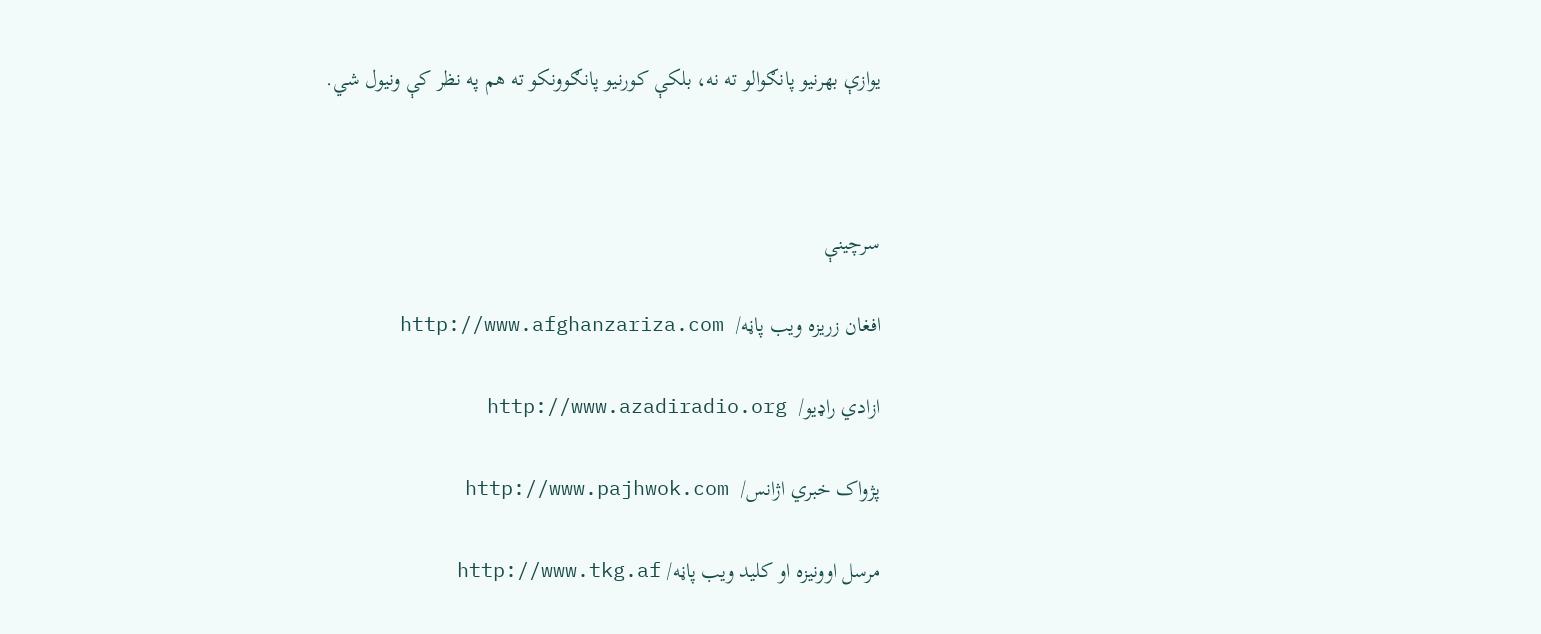یوازې بهرنیو پانګوالو ته نه، بلکې کورنیو پانګوونکو ته هم په نظر کې ونیول شي.



سرچینې

افغان زریزه ویب پاڼه/  http://www.afghanzariza.com

ازادي راډیو/  http://www.azadiradio.org

پژواک خبري اژانس/  http://www.pajhwok.com

مرسل اوونیزه او کلید ویب پاڼه/ http://www.tkg.af